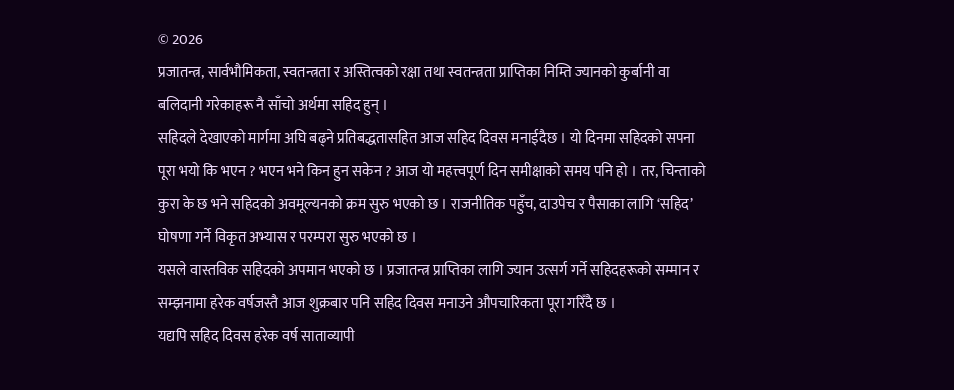© 2026
प्रजातन्त्र, सार्वभौमिकता, स्वतन्त्रता र अस्तित्वको रक्षा तथा स्वतन्त्रता प्राप्तिका निम्ति ज्यानको कुर्बानी वा बलिदानी गरेकाहरू नै साँचो अर्थमा सहिद हुन् ।
सहिदले देखाएको मार्गमा अघि बढ्ने प्रतिबद्धतासहित आज सहिद दिवस मनाईदैछ । यो दिनमा सहिदको सपना पूरा भयो कि भएन ? भएन भने किन हुन सकेन ? आज यो महत्त्वपूर्ण दिन समीक्षाको समय पनि हो । तर, चिन्ताको कुरा के छ भने सहिदको अवमूल्यनको क्रम सुरु भएको छ । राजनीतिक पहुँच, दाउपेच र पैसाका लागि ‘सहिद’ घोषणा गर्ने विकृत अभ्यास र परम्परा सुरु भएको छ ।
यसले वास्तविक सहिदको अपमान भएको छ । प्रजातन्त्र प्राप्तिका लागि ज्यान उत्सर्ग गर्ने सहिदहरूको सम्मान र सम्झनामा हरेक वर्षजस्तै आज शुक्रबार पनि सहिद दिवस मनाउने औपचारिकता पूरा गरिँदै छ ।
यद्यपि सहिद दिवस हरेक वर्ष साताव्यापी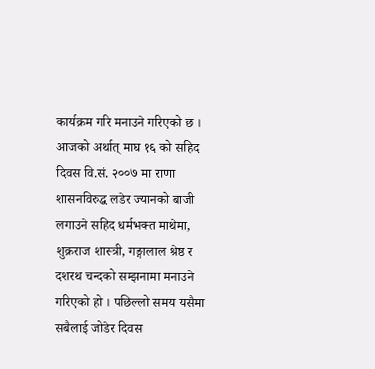कार्यक्रम गरि मनाउने गरिएको छ । आजको अर्थात् माघ १६ को सहिद दिवस वि.सं. २००७ मा राणा शासनविरुद्ध लडेर ज्यानको बाजी लगाउने सहिद धर्मभक्त माथेमा, शुक्रराज शास्त्री, गङ्गालाल श्रेष्ठ र दशरथ चन्दको सम्झनामा मनाउने गरिएको हो । पछिल्लो समय यसैमा सबैलाई जोडेर दिवस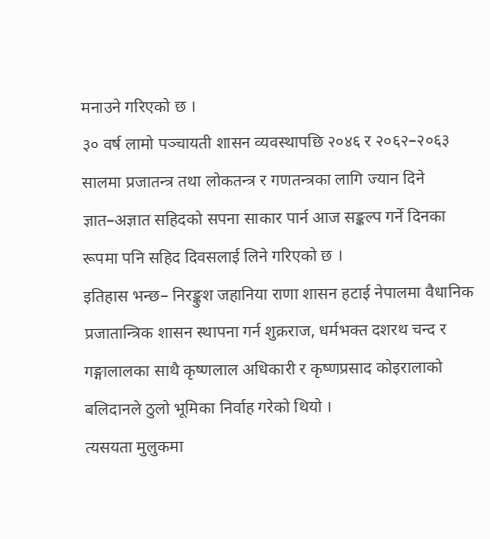मनाउने गरिएको छ ।
३० वर्ष लामो पञ्चायती शासन व्यवस्थापछि २०४६ र २०६२–२०६३ सालमा प्रजातन्त्र तथा लोकतन्त्र र गणतन्त्रका लागि ज्यान दिने ज्ञात–अज्ञात सहिदको सपना साकार पार्न आज सङ्कल्प गर्ने दिनका रूपमा पनि सहिद दिवसलाई लिने गरिएको छ ।
इतिहास भन्छ– निरङ्कुश जहानिया राणा शासन हटाई नेपालमा वैधानिक प्रजातान्त्रिक शासन स्थापना गर्न शुक्रराज, धर्मभक्त दशरथ चन्द र गङ्गालालका साथै कृष्णलाल अधिकारी र कृष्णप्रसाद कोइरालाको बलिदानले ठुलो भूमिका निर्वाह गरेको थियो ।
त्यसयता मुलुकमा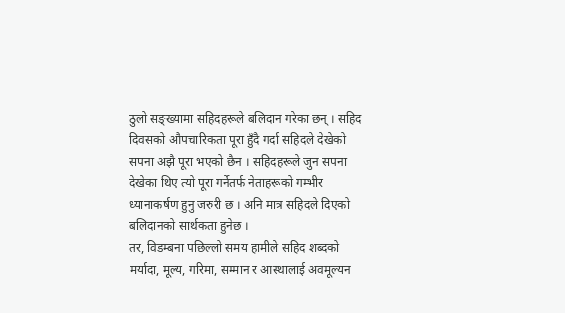ठुलो सङ्ख्यामा सहिदहरूले बलिदान गरेका छन् । सहिद दिवसको औपचारिकता पूरा हुँदै गर्दा सहिदले देखेको सपना अझै पूरा भएको छैन । सहिदहरूले जुन सपना देखेका थिए त्यो पूरा गर्नेतर्फ नेताहरूको गम्भीर ध्यानाकर्षण हुनु जरुरी छ । अनि मात्र सहिदले दिएको बलिदानको सार्थकता हुनेछ ।
तर, विडम्बना पछिल्लो समय हामीले सहिद शब्दको मर्यादा, मूल्य, गरिमा, सम्मान र आस्थालाई अवमूल्यन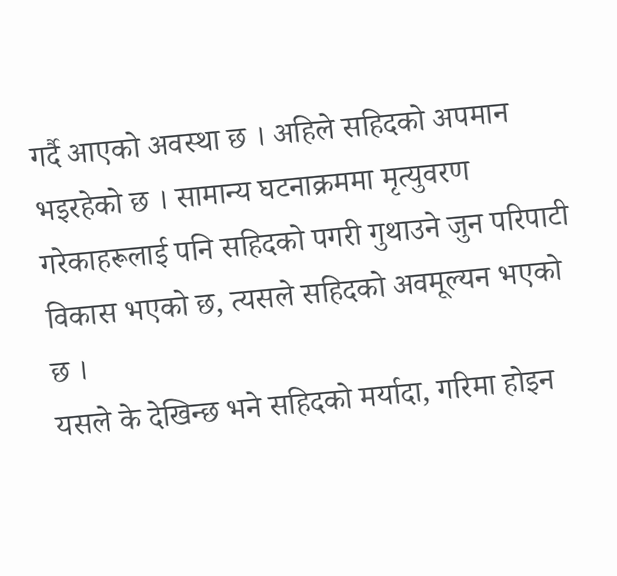गर्दै आएको अवस्था छ । अहिले सहिदको अपमान भइरहेको छ । सामान्य घटनाक्रममा मृत्युवरण गरेकाहरूलाई पनि सहिदको पगरी गुथाउने जुन परिपाटी विकास भएको छ, त्यसले सहिदको अवमूल्यन भएको छ ।
यसले के देखिन्छ भने सहिदको मर्यादा, गरिमा होइन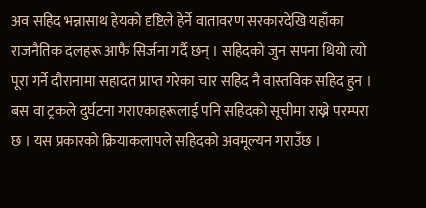अव सहिद भन्नासाथ हेयको दृष्टिले हेर्ने वातावरण सरकारदेखि यहाँका राजनैतिक दलहरू आफै सिर्जना गर्दै छन् । सहिदको जुन सपना थियो त्यो पूरा गर्ने दौरानामा सहादत प्राप्त गरेका चार सहिद नै वास्तविक सहिद हुन ।
बस वा ट्रकले दुर्घटना गराएकाहरूलाई पनि सहिदको सूचीमा राख्ने परम्परा छ । यस प्रकारको क्रियाकलापले सहिदको अवमूल्यन गराउँछ ।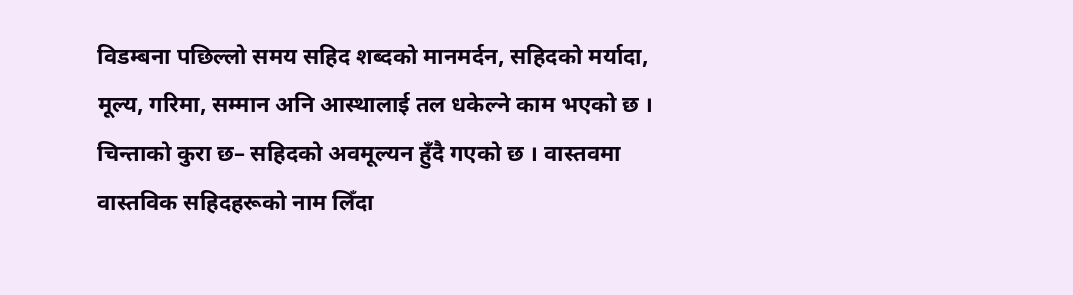विडम्बना पछिल्लो समय सहिद शब्दको मानमर्दन, सहिदको मर्यादा, मूल्य, गरिमा, सम्मान अनि आस्थालाई तल धकेल्ने काम भएको छ ।
चिन्ताको कुरा छ– सहिदको अवमूल्यन हुँदै गएको छ । वास्तवमा वास्तविक सहिदहरूको नाम लिँदा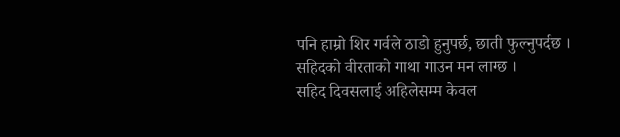पनि हाम्रो शिर गर्वले ठाडो हुनुपर्छ, छाती फुल्नुपर्दछ । सहिदको वीरताको गाथा गाउन मन लाग्छ ।
सहिद दिवसलाई अहिलेसम्म केवल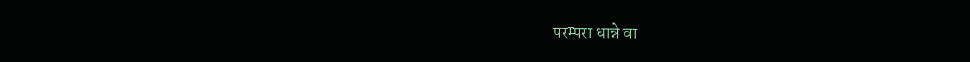परम्परा धान्ने वा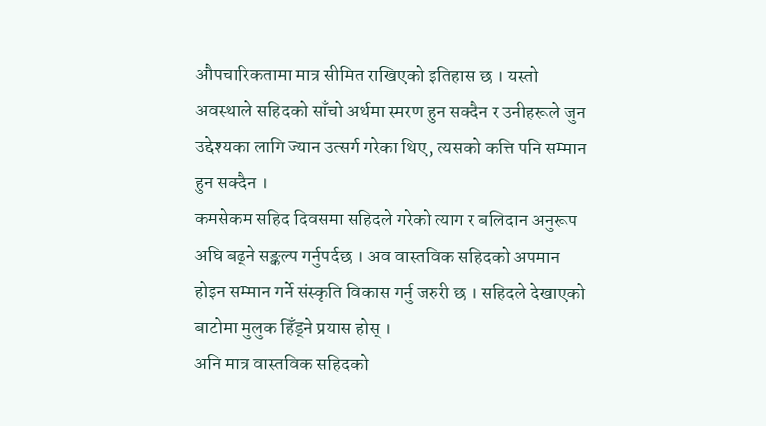औपचारिकतामा मात्र सीमित राखिएको इतिहास छ । यस्तो अवस्थाले सहिदको साँचो अर्थमा स्मरण हुन सक्दैन र उनीहरूले जुन उद्देश्यका लागि ज्यान उत्सर्ग गरेका थिए, त्यसको कत्ति पनि सम्मान हुन सक्दैन ।
कमसेकम सहिद दिवसमा सहिदले गरेको त्याग र बलिदान अनुरूप अघि बढ्ने सङ्कल्प गर्नुपर्दछ । अव वास्तविक सहिदको अपमान होइन सम्मान गर्ने संस्कृति विकास गर्नु जरुरी छ । सहिदले देखाएको बाटोमा मुलुक हिँड्ने प्रयास होस् ।
अनि मात्र वास्तविक सहिदको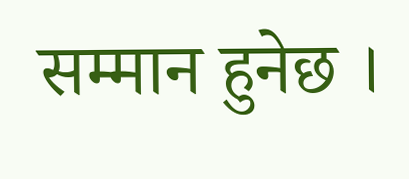सम्मान हुनेछ ।